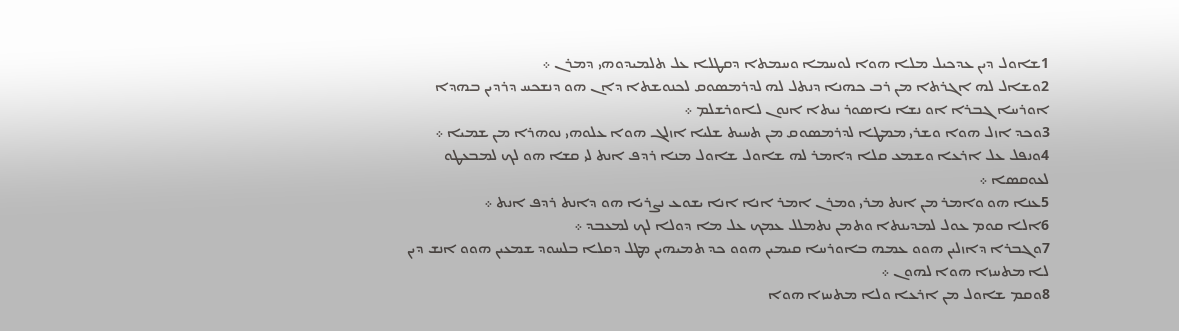1ܫܐܘܠ ܕܝܢ ܥܕܟܝܠ ܡܠܐ ܗܘܐ ܠܘܚܡܐ ܘܚܡܬܐ ܕܩܛܠܐ ܥܠ ܬܠܡܝܕܘܗܝ ܕܡܪܢ ܀
2ܘܫܐܠ ܠܗ ܐܓܪܬܐ ܡܢ ܪܒ ܟܗܢܐ ܕܢܬܠ ܠܗ ܠܕܪܡܤܘܩ ܠܟܢܘܫܬܐ ܕܐܢ ܗܘ ܕܢܫܟܚ ܕܪܕܝܢ ܒܗܕܐ ܐܘܪܚܐ ܓܒܪܐ ܐܘ ܢܫܐ ܢܐܤܘܪ ܢܝܬܐ ܐܢܘܢ ܠܐܘܪܫܠܡ ܀
3ܘܟܕ ܐܙܠ ܗܘܐ ܘܫܪܝ ܡܡܛܐ ܠܕܪܡܤܘܩ ܡܢ ܬܚܝܬ ܫܠܝܐ ܐܙܠܓ ܗܘܐ ܥܠܘܗܝ ܢܘܗܪܐ ܡܢ ܫܡܝܐ ܀
4ܘܢܦܠ ܥܠ ܐܪܥܐ ܘܫܡܥ ܩܠܐ ܕܐܡܪ ܠܗ ܫܐܘܠ ܫܐܘܠ ܡܢܐ ܪܕܦ ܐܢܬ ܠܝ ܩܫܐ ܗܘ ܠܟ ܠܡܒܥܛܘ ܠܥܘܩܤܐ ܀
5ܥܢܐ ܗܘ ܘܐܡܪ ܡܢ ܐܢܬ ܡܪܝ ܘܡܪܢ ܐܡܪ ܐܢܐ ܐܢܐ ܝܫܘܥ ܢܨܪܝܐ ܗܘ ܕܐܢܬ ܪܕܦ ܐܢܬ ܀
6ܐܠܐ ܩܘܡ ܥܘܠ ܠܡܕܝܢܬܐ ܘܬܡܢ ܢܬܡܠܠ ܥܡܟ ܥܠ ܡܐ ܕܘܠܐ ܠܟ ܠܡܥܒܕ ܀
7ܘܓܒܪܐ ܕܐܙܠܝܢ ܗܘܘ ܥܡܗ ܒܐܘܪܚܐ ܩܝܡܝܢ ܗܘܘ ܟܕ ܬܡܝܗܝܢ ܡܛܠ ܕܩܠܐ ܒܠܚܘܕ ܫܡܥܝܢ ܗܘܘ ܐܢܫ ܕܝܢ ܠܐ ܡܬܚܙܐ ܗܘܐ ܠܗܘܢ ܀
8ܘܩܡ ܫܐܘܠ ܡܢ ܐܪܥܐ ܘܠܐ ܡܬܚܙܐ ܗܘܐ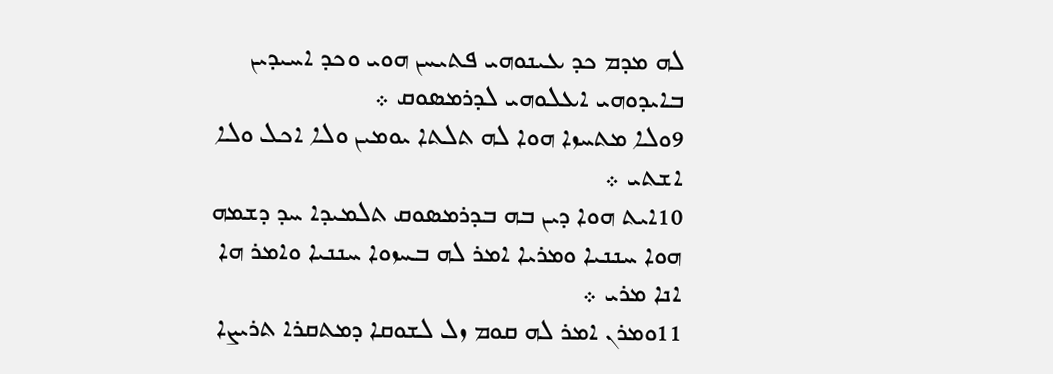ܠܗ ܡܕܡ ܟܕ ܥܝܢܘܗܝ ܦܬܝܚܢ ܗܘܝ ܘܟܕ ܐܚܝܕܝܢ ܒܐܝܕܘܗܝ ܐܥܠܘܗܝ ܠܕܪܡܤܘܩ ܀
9ܘܠܐ ܡܬܚܙܐ ܗܘܐ ܠܗ ܬܠܬܐ ܝܘܡܝܢ ܘܠܐ ܐܟܠ ܘܠܐ ܐܫܬܝ ܀
10ܐܝܬ ܗܘܐ ܕܝܢ ܒܗ ܒܕܪܡܤܘܩ ܬܠܡܝܕܐ ܚܕ ܕܫܡܗ ܗܘܐ ܚܢܢܝܐ ܘܡܪܝܐ ܐܡܪ ܠܗ ܒܚܙܘܐ ܚܢܢܝܐ ܘܐܡܪ ܗܐ ܐܢܐ ܡܪܝ ܀
11ܘܡܪܢ ܐܡܪ ܠܗ ܩܘܡ ܙܠ ܠܫܘܩܐ ܕܡܬܩܪܐ ܬܪܝܨܐ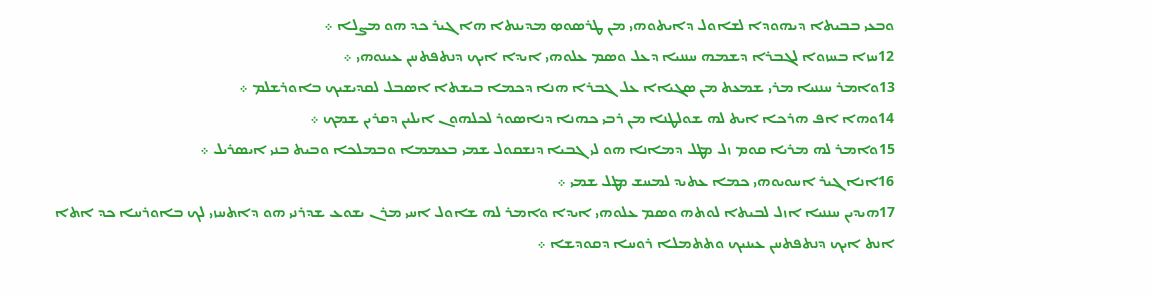ܘܒܥܝ ܒܒܝܬܐ ܕܝܗܘܕܐ ܠܫܐܘܠ ܕܐܝܬܘܗܝ ܡܢ ܛܪܤܘܤ ܡܕܝܢܬܐ ܗܐ ܓܝܪ ܟܕ ܗܘ ܡܨܠܐ ܀
12ܚܙܐ ܒܚܙܘܐ ܠܓܒܪܐ ܕܫܡܗ ܚܢܢܝܐ ܕܥܠ ܘܤܡ ܥܠܘܗܝ ܐܝܕܐ ܐܝܟ ܕܢܬܦܬܚܢ ܥܝܢܘܗܝ ܀
13ܘܐܡܪ ܚܢܢܝܐ ܡܪܝ ܫܡܥܬ ܡܢ ܤܓܝܐܐ ܥܠ ܓܒܪܐ ܗܢܐ ܕܟܡܐ ܒܝܫܬܐ ܐܤܒܠ ܠܩܕܝܫܝܟ ܒܐܘܪܫܠܡ ܀
14ܘܗܐ ܐܦ ܗܪܟܐ ܐܝܬ ܠܗ ܫܘܠܛܢܐ ܡܢ ܪܒܝ ܟܗܢܐ ܕܢܐܤܘܪ ܠܟܠܗܘܢ ܐܝܠܝܢ ܕܩܪܝܢ ܫܡܟ ܀
15ܘܐܡܪ ܠܗ ܡܪܝܐ ܩܘܡ ܙܠ ܡܛܠ ܕܡܐܢܐ ܗܘ ܠܝ ܓܒܝܐ ܕܢܫܩܘܠ ܫܡܝ ܒܥܡܡܐ ܘܒܡܠܟܐ ܘܒܝܬ ܒܢܝ ܐܝܤܪܝܠ ܀
16ܐܢܐ ܓܝܪ ܐܚܘܝܘܗܝ ܟܡܐ ܥܬܝܕ ܠܡܚܫ ܡܛܠ ܫܡܝ ܀
17ܗܝܕܝܢ ܚܢܢܝܐ ܐܙܠ ܠܒܝܬܐ ܠܘܬܗ ܘܤܡ ܥܠܘܗܝ ܐܝܕܐ ܘܐܡܪ ܠܗ ܫܐܘܠ ܐܚܝ ܡܪܢ ܝܫܘܥ ܫܕܪܢܝ ܗܘ ܕܐܬܚܙܝ ܠܟ ܒܐܘܪܚܐ ܟܕ ܐܬܐ ܐܢܬ ܐܝܟ ܕܢܬܦܬܚܢ ܥܝܢܝܟ ܘܬܬܡܠܐ ܪܘܚܐ ܕܩܘܕܫܐ ܀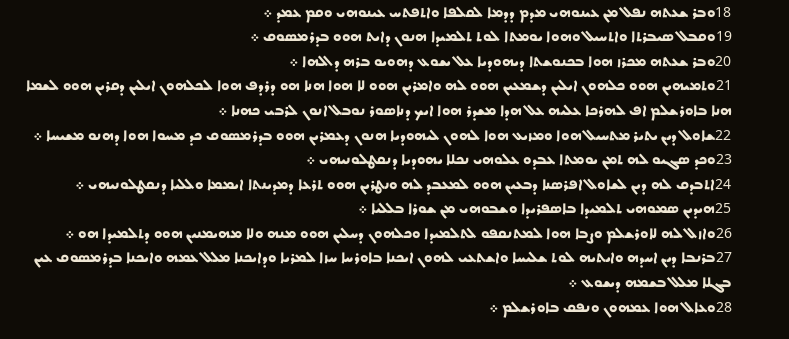18ܘܒܪ ܫܥܬܗ ܢܦܠ ܡܢ ܥܝܢܘܗܝ ܡܕܡ ܕܕܡܐ ܠܩܠܦܐ ܘܐܬܦܬܚ ܥܝܢܘܗܝ ܘܩܡ ܥܡܕ ܀
19ܘܩܒܠ ܤܝܒܪܬܐ ܘܐܬܚܝܠ ܘܗܘܐ ܝܘܡܬܐ ܠܘܬ ܬܠܡܝܕܐ ܗܢܘܢ ܕܐܝܬ ܗܘܘ ܒܕܪܡܤܘܩ ܀
20ܘܒܪ ܫܥܬܗ ܡܟܪܙ ܗܘܐ ܒܟܢܘܫܬܐ ܕܝܗܘܕܝܐ ܥܠ ܝܫܘܥ ܕܗܘܝܘ ܒܪܗ ܕܐܠܗܐ ܀
21ܘܬܡܝܗܝܢ ܗܘܘ ܟܠܗܘܢ ܐܝܠܝܢ ܕܫܡܥܝܢ ܗܘܘ ܠܗ ܘܐܡܪܝܢ ܗܘܘ ܠܐ ܗܘܐ ܗܢܐ ܗܘ ܕܪܕܦ ܗܘܐ ܠܟܠܗܘܢ ܐܝܠܝܢ ܕܩܪܝܢ ܗܘܘ ܠܫܡܐ ܗܢܐ ܒܐܘܪܫܠܡ ܐܦ ܠܗܪܟܐ ܥܠܝܗ ܥܠ ܗܕܐ ܡܫܕܪ ܗܘܐ ܐܝܟ ܕܢܐܤܘܪ ܢܘܒܠ ܐܢܘܢ ܠܪܒܝ ܟܗܢܐ ܀
22ܫܐܘܠ ܕܝܢ ܝܬܝܪ ܡܬܚܝܠ ܗܘܐ ܘܡܙܝܥ ܗܘܐ ܠܗܘܢ ܠܝܗܘܕܝܐ ܗܢܘܢ ܕܥܡܪܝܢ ܗܘܘ ܒܕܪܡܤܘܩ ܟܕ ܡܚܘܐ ܗܘܐ ܕܗܢܘ ܡܫܝܚܐ ܀
23ܘܟܕ ܤܓܝܘ ܠܗ ܬܡܢ ܝܘܡܬܐ ܥܒܕܘ ܥܠܘܗܝ ܢܟܠܐ ܝܗܘܕܝܐ ܕܢܩܛܠܘܢܝܗܝ ܀
24ܐܬܒܕܩ ܠܗ ܕܝܢ ܠܫܐܘܠ ܐܦܪܤܢܐ ܕܒܥܝܢ ܗܘܘ ܠܡܥܒܕ ܠܗ ܘܢܛܪܝܢ ܗܘܘ ܬܪܥܐ ܕܡܕܝܢܬܐ ܐܝܡܡܐ ܘܠܠܝܐ ܕܢܩܛܠܘܢܝܗܝ ܀
25ܗܝܕܝܢ ܤܡܘܗܝ ܬܠܡܝܕܐ ܒܐܤܦܪܝܕܐ ܘܫܒܘܗܝ ܡܢ ܫܘܪܐ ܒܠܠܝܐ ܀
26ܘܐܙܠ ܠܗ ܠܐܘܪܫܠܡ ܘܨܒܐ ܗܘܐ ܠܡܬܢܩܦܘ ܠܬܠܡܝܕܐ ܘܟܠܗܘܢ ܕܚܠܝܢ ܗܘܘ ܡܢܗ ܘܠܐ ܡܗܝܡܢܝܢ ܗܘܘ ܕܬܠܡܝܕܐ ܗܘ ܀
27ܒܪܢܒܐ ܕܝܢ ܐܚܕܗ ܘܐܝܬܝܗ ܠܘܬ ܫܠܝܚܐ ܘܐܫܬܥܝ ܠܗܘܢ ܐܝܟܢܐ ܒܐܘܪܚܐ ܚܙܐ ܠܡܪܝܐ ܘܕܐܝܟܢܐ ܡܠܠ ܥܡܗ ܘܐܝܟܢܐ ܒܕܪܡܤܘܩ ܥܝܢ ܒܓܠܐ ܡܠܠ ܒܫܡܗ ܕܝܫܘܥ ܀
28ܘܥܐܠ ܗܘܐ ܥܡܗܘܢ ܘܢܦܩ ܒܐܘܪܫܠܡ ܀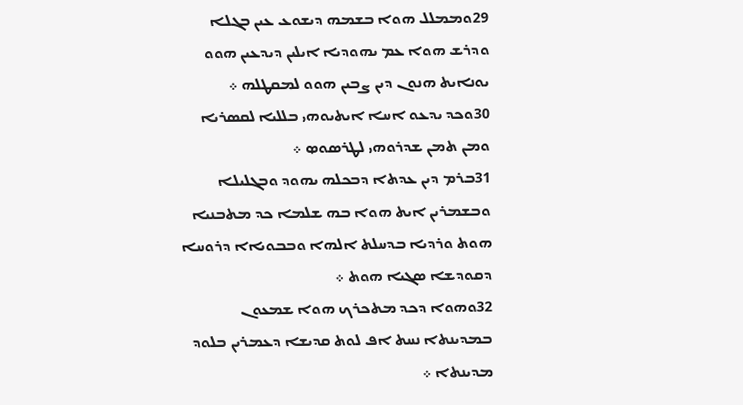29ܘܡܡܠܠ ܗܘܐ ܒܫܡܗ ܕܝܫܘܥ ܥܝܢ ܒܓܠܐ ܘܕܪܫ ܗܘܐ ܥܡ ܝܗܘܕܝܐ ܐܝܠܝܢ ܕܝܕܥܝܢ ܗܘܘ ܝܘܢܐܝܬ ܗܢܘܢ ܕܝܢ ܨܒܝܢ ܗܘܘ ܠܡܩܛܠܗ ܀
30ܘܟܕ ܝܕܥܘ ܐܚܐ ܐܝܬܝܘܗܝ ܒܠܠܝܐ ܠܩܤܪܝܐ ܘܡܢ ܬܡܢ ܫܕܪܘܗܝ ܠܛܪܤܘܤ ܀
31ܒܪܡ ܕܝܢ ܥܕܬܐ ܕܒܟܠܗ ܝܗܘܕ ܘܒܓܠܝܠܐ ܘܒܫܡܪܝܢ ܐܝܬ ܗܘܐ ܒܗ ܫܠܡܐ ܟܕ ܡܬܒܢܝܐ ܗܘܬ ܘܪܕܝܐ ܒܕܚܠܬ ܐܠܗܐ ܘܒܒܘܝܐܐ ܕܪܘܚܐ ܕܩܘܕܫܐ ܤܓܝܐ ܗܘܬ ܀
32ܘܗܘܐ ܕܟܕ ܡܬܟܪܟ ܗܘܐ ܫܡܥܘܢ ܒܡܕܝܢܬܐ ܢܚܬ ܐܦ ܠܘܬ ܩܕܝܫܐ ܕܥܡܪܝܢ ܒܠܘܕ ܡܕܝܢܬܐ ܀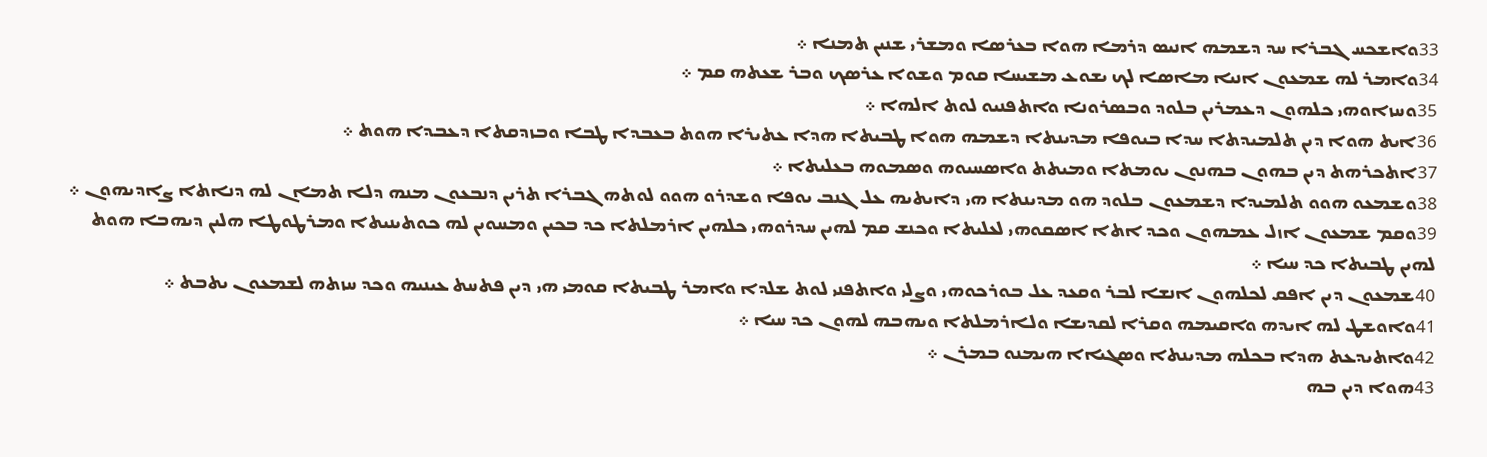33ܘܐܫܟܚ ܓܒܪܐ ܚܕ ܕܫܡܗ ܐܢܝܤ ܕܪܡܐ ܗܘܐ ܒܥܪܤܐ ܘܡܫܪܝ ܫܢܝܢ ܬܡܢܐ ܀
34ܘܐܡܪ ܠܗ ܫܡܥܘܢ ܐܢܝܐ ܡܐܤܐ ܠܟ ܝܫܘܥ ܡܫܝܚܐ ܩܘܡ ܘܫܘܐ ܥܪܤܟ ܘܒܪ ܫܥܬܗ ܩܡ ܀
35ܘܚܙܐܘܗܝ ܟܠܗܘܢ ܕܥܡܪܝܢ ܒܠܘܕ ܘܒܤܪܘܢܐ ܘܐܬܦܢܝܘ ܠܘܬ ܐܠܗܐ ܀
36ܐܝܬ ܗܘܐ ܕܝܢ ܬܠܡܝܕܬܐ ܚܕܐ ܒܝܘܦܐ ܡܕܝܢܬܐ ܕܫܡܗ ܗܘܐ ܛܒܝܬܐ ܗܕܐ ܥܬܝܪܐ ܗܘܬ ܒܥܒܕܐ ܛܒܐ ܘܒܙܕܩܬܐ ܕܥܒܕܐ ܗܘܬ ܀
37ܐܬܟܪܗܬ ܕܝܢ ܒܗܘܢ ܒܗܢܘܢ ܝܘܡܬܐ ܘܡܝܬܬ ܘܐܤܚܝܘܗ ܘܤܡܘܗ ܒܥܠܝܬܐ ܀
38ܘܫܡܥܘ ܗܘܘ ܬܠܡܝܕܐ ܕܫܡܥܘܢ ܒܠܘܕ ܗܘ ܡܕܝܢܬܐ ܗܝ ܕܐܝܬܝܗ ܥܠ ܓܢܒ ܝܘܦܐ ܘܫܕܪܘ ܗܘܘ ܠܘܬܗ ܓܒܪܐ ܬܪܝܢ ܕܢܒܥܘܢ ܡܢܗ ܕܠܐ ܬܡܐܢ ܠܗ ܕܢܐܬܐ ܨܐܕܝܗܘܢ ܀
39ܘܩܡ ܫܡܥܘܢ ܐܙܠ ܥܡܗܘܢ ܘܟܕ ܐܬܐ ܐܤܩܘܗܝ ܠܥܠܝܬܐ ܘܟܢܫ ܩܡ ܠܗܝܢ ܚܕܪܘܗܝ ܟܠܗܝܢ ܐܪܡܠܬܐ ܟܕ ܒܟܝܢ ܘܡܚܘܝܢ ܠܗ ܟܘܬܝܢܝܬܐ ܘܡܪܛܘܛܐ ܗܠܝܢ ܕܝܗܒܐ ܗܘܬ ܠܗܝܢ ܛܒܝܬܐ ܟܕ ܚܝܐ ܀
40ܫܡܥܘܢ ܕܝܢ ܐܦܩ ܠܟܠܗܘܢ ܐܢܫܐ ܠܒܪ ܘܩܥܕ ܥܠ ܒܘܪܟܘܗܝ ܘܨܠܝ ܘܐܬܦܢܝ ܠܘܬ ܫܠܕܐ ܘܐܡܪ ܛܒܝܬܐ ܩܘܡܝ ܗܝ ܕܝܢ ܦܬܚܬ ܥܝܢܝܗ ܘܟܕ ܚܙܬܗ ܠܫܡܥܘܢ ܝܬܒܬ ܀
41ܘܐܘܫܛ ܠܗ ܐܝܕܗ ܘܐܩܝܡܗ ܘܩܪܐ ܠܩܕܝܫܐ ܘܠܐܪܡܠܬܐ ܘܝܗܒܗ ܠܗܘܢ ܟܕ ܚܝܐ ܀
42ܘܐܬܝܕܥܬ ܗܕܐ ܒܟܠܗ ܡܕܝܢܬܐ ܘܤܓܝܐܐ ܗܝܡܢܘ ܒܡܪܢ ܀
43ܗܘܐ ܕܝܢ ܒܗ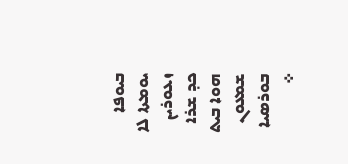ܒܝܘܦܐ ܝܘܡܬܐ ܠܐ ܙܥܘܪܝܢ ܟܕ ܫܪܐ ܗܘܐ ܒܝܬ ܫܡܥܘܢ ܒܘܪܤܝܐ ܀